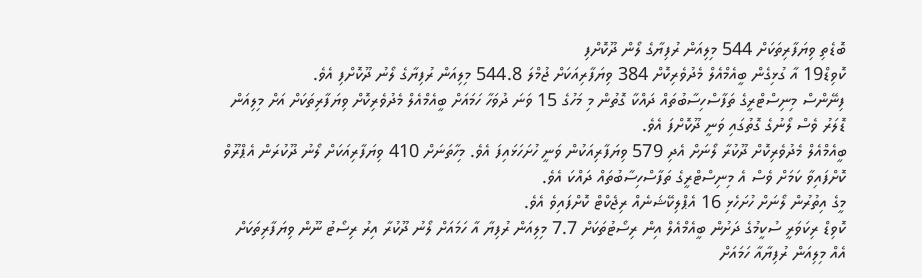ބޮޑެތި ވިޔަފާރިތަކަށް 544 މިލިއަން ރުފިޔާގެ ލޯން ދޫކޮށްފި
ކޮވިޑް19 އާ ގުޅިގެން ބީއެމްއެލް މެދުވެރިކޮށް 384 ވިޔަފާރިއަކަށް ޖުމްލަ 544.8 މިލިއަން ރުފިޔާގެ ލޯނު ދޫކޮށްފި އެވެ.
ފިނޭންސް މިނިސްޓްރީގެ ތަފާސްހިސާބުތައް ދައްކާ ގޮތުން މި މަހުގެ 15 ވަނަ ދުވަހާ ހަމައަށް ބީއެމްއެލް މެދުވެރިކޮށް ވިޔަފާރިތަކަށް އަށް މިލިއަން ޑޮލަރު ވެސް ލޯނުގެ ގޮތުގައި ވަނީ ދޫކޮށްފަ އެވެ.
ބީއެމްއެލް މެދުވެރިކޮށް ދޫކުރާ ލޯނަށް އެދި 579 ވިޔަފާރިއަކުން ވަނީ ހުށަހަޅައިފަ އެވެ. މިހާތަނަށް 410 ވިޔަފާރިއަކަށް ލޯނު ދޫކުރަން އެޕްރޫވް ކޮށްފައިވާ ކަމަށް ވެސް އެ މިނިސްޓްރީގެ ތަފާސްހިސާބުތައް ދައްކަ އެވެ.
މީގެ އިތުރުން ލޯނަށް ހުށަހެޅި 16 އެޕްލިކޭޝަނެއް ރިޖެކްޓް ކޮށްފައިވެ އެވެ.
ކޮވިޑް ރިކަވަރީ ސުކީމުގެ ދަށުން ބީއެމްއެލް އިން ރިސޯޓުތަކަށް 7.7 މިލިއަން ރުފިޔާ އާ ހަމައަށް ލޯނު ދޫކުރާ އިރު ރިސޯޓު ނޫން ވިޔަފާރިތަކަށް އެއް މިލިއަން ރުފިޔާއާ ހަމައަށް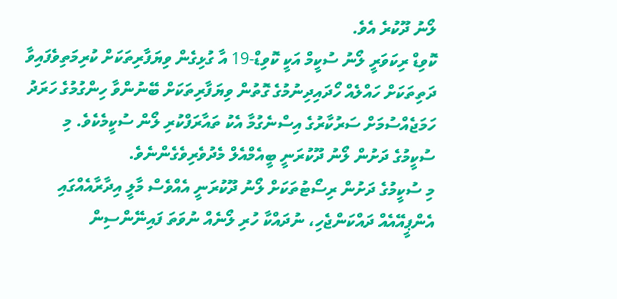ލޯނު ދޫކުރެ އެވެ.
ކޮވިޑް ރިކަވަރީ ލޯނު ސުކީމް އަކީ ކޮވިޑް-19 އާ ގުޅިގެން ވިޔަފާރިތަކަށް ކުރިމަތިވެފައިވާ ދަތިތަކަށް ހައްލެއް ހޯދައިދިނުމުގެ ގޮތުން ވިޔަފާރިތަކަށް ބޭނުންވާ ހިންގުމުގެ ހަރަދު ހަމަޖެއްސުމަށް ސަރުކާރުގެ އިސްނެގުމާ އެކު ތައާރަފްކުރި ލޯން ސުކީމެކެވެ. މި ސުކީމުގެ ދަށުން ލޯނު ދޫކުރަނީ ބީއެމްއެލް މެދުވެރިވެގެންނެވެ.
މި ސުކީމުގެ ދަށުން ރިސޯޓުތަކަށް ލޯނު ދޫކުރަނީ އެއްވެސް މާލީ އިދާރާއެއްގައި އެންޕީއޭއެއް ދައްކަންޖެހި، ނުދައްކާ ހުރި ލޯނެއް ނުވަތަ ފައިނޭންސިން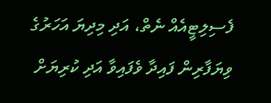ފެސިލިޓީއެއް ނެތް، އަދި މިދިޔަ އަހަރުގެ ވިޔަފާރިން ފައިދާ ވެފައިވާ އަދި ކުރިޔަށް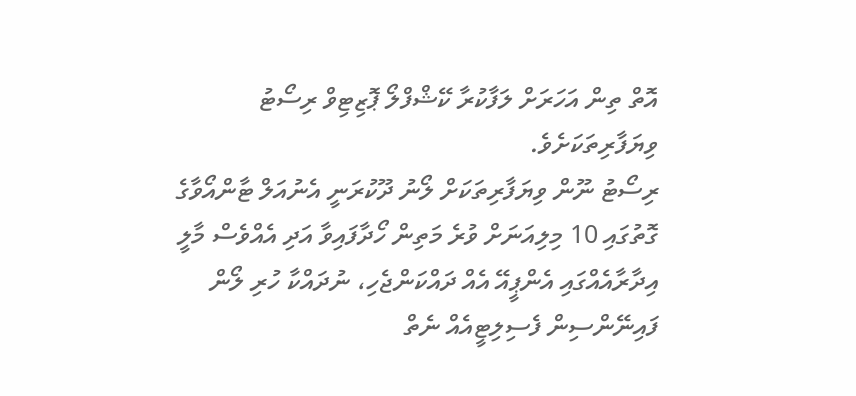އޮތް ތިން އަހަރަށް ލަފާކުރާ ކޭޝްފްލޯ ޕޮޒިޓިވް ރިސޯޓު ވިޔަފާރިތަކަށެވެ.
ރިސޯޓު ނޫން ވިޔަފާރިތަކަށް ލޯނު ދޫކުރަނީ އެނުއަލް ޓާންއޯވާގެ ގޮތުގައި 10 މިލިއަނަށް ވުރެ މަތިން ހޯދާފައިވާ އަދި އެއްވެސް މާލީ އިދާރާއެއްގައި އެންޕީއޭ އެއް ދައްކަންޖެހި، ނުދައްކާ ހުރި ލޯން ފައިނޭންސިން ފެސިލިޓީއެއް ނެތް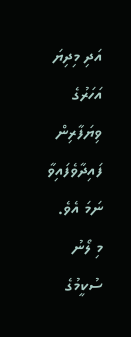އަދި މިދިޔަ އަހަރުގެ ވިޔަފާރިން ފައިދާވެފައިވާ ނަމަ އެވެ.
މި ލޯނު ސުކީމުގެ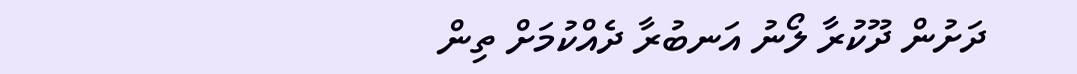ދަށުން ދޫކުރާ ލޯނު އަނބުރާ ދެއްކުމަށް ތިން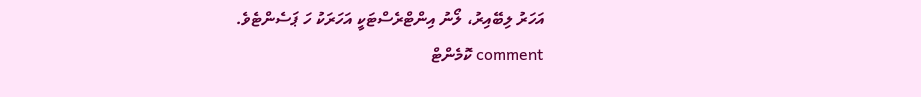އަހަރު ލިބޭއިރު، ލޯނު އިންޓްރެސްޓަކީ އަހަރަކު ހަ ޕަސެންޓެވެ.
comment ކޮމެންޓް